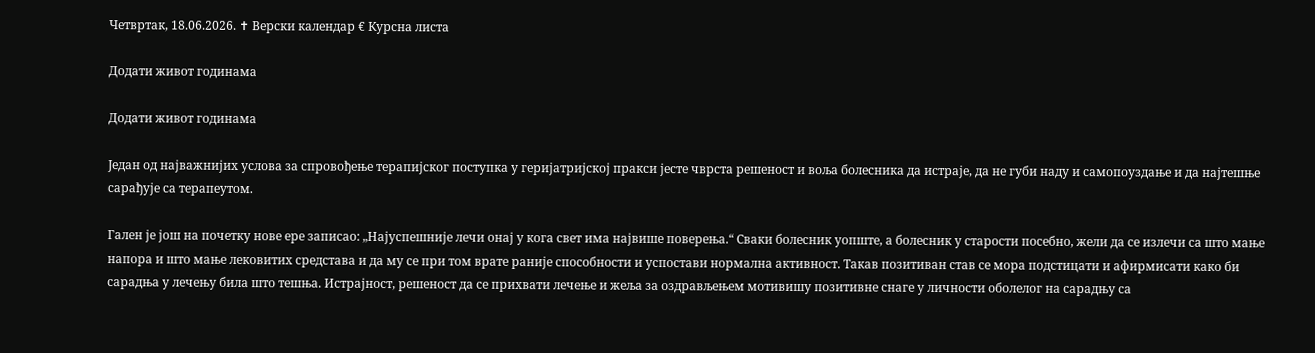Четвртак, 18.06.2026. ✝ Верски календар € Курсна листа

Додати живот годинама

Додати живот годинама

Један од најважнијих услова за спровођење терапијског поступка у геријатријској пракси јесте чврста решеност и воља болесника да истраје, да не губи наду и самопоуздање и да најтешње сарађује са терапеутом.

Гален је још на почетку нове ере записао: „Најуспешније лечи онај у кога свет има највише поверења.“ Сваки болесник уопште, а болесник у старости посебно, жели да се излечи са што мање напора и што мање лековитих средстава и да му се при том врате раније способности и успостави нормална активност. Такав позитиван став се мора подстицати и афирмисати како би сарадња у лечењу била што тешња. Истрајност, решеност да се прихвати лечење и жеља за оздрављењем мотивишу позитивне снаге у личности оболелог на сарадњу са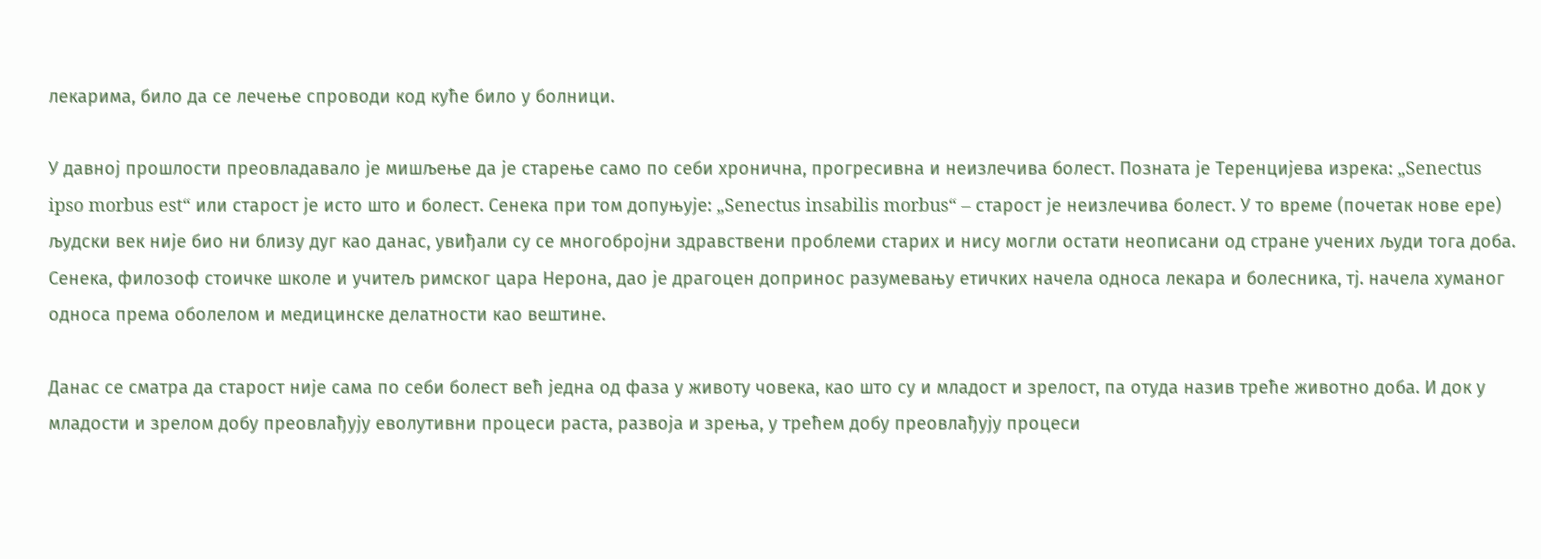лекарима, било да се лечење спроводи код куће било у болници.

У давној прошлости преовладавало је мишљење да је старење само по себи хронична, прогресивна и неизлечива болест. Позната је Теренцијева изрека: „Senectus ipso morbus est“ или старост је исто што и болест. Сенека при том допуњује: „Senectus insabilis morbus“ – старост је неизлечива болест. У то време (почетак нове ере) људски век није био ни близу дуг као данас, увиђали су се многобројни здравствени проблеми старих и нису могли остати неописани од стране учених људи тога доба. Сенека, филозоф стоичке школе и учитељ римског цара Нерона, дао је драгоцен допринос разумевању етичких начела односа лекара и болесника, тј. начела хуманог односа према оболелом и медицинске делатности као вештине.

Данас се сматра да старост није сама по себи болест већ једна од фаза у животу човека, као што су и младост и зрелост, па отуда назив треће животно доба. И док у младости и зрелом добу преовлађују еволутивни процеси раста, развоја и зрења, у трећем добу преовлађују процеси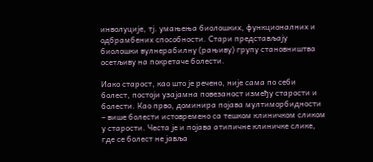инволуције, тј. умањења биолошких, функционалних и одбрамбених способности. Стари представљају биолошки вулнерабилну (рањиву) групу становништва осетљиву на покретаче болести.

Иако старост, као што је речено, није сама по себи болест, постоји узајамна повезаност између старости и болести. Као прво, доминира појава мултиморбидности – више болести истовремено са тешком клиничком сликом у старости. Честа је и појава атипичне клиничке слике, где се болест не јавља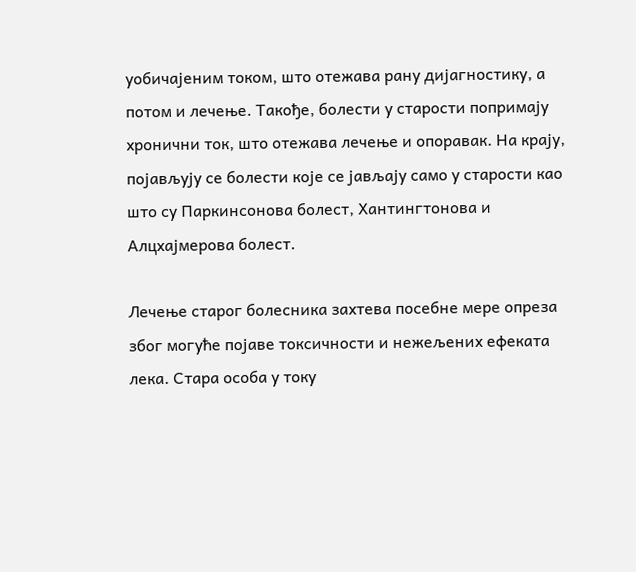уобичајеним током, што отежава рану дијагностику, а потом и лечење. Такође, болести у старости попримају хронични ток, што отежава лечење и опоравак. На крају, појављују се болести које се јављају само у старости као што су Паркинсонова болест, Хантингтонова и Алцхајмерова болест.

Лечење старог болесника захтева посебне мере опреза због могуће појаве токсичности и нежељених ефеката лека. Стара особа у току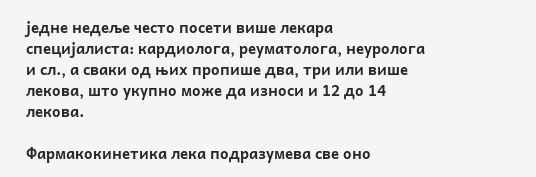једне недеље често посети више лекара специјалиста: кардиолога, реуматолога, неуролога и сл., а сваки од њих пропише два, три или више лекова, што укупно може да износи и 12 до 14 лекова.

Фармакокинетика лека подразумева све оно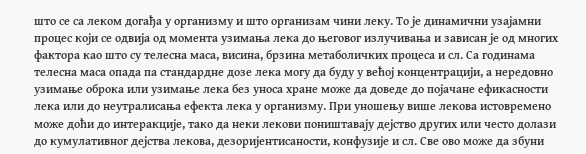што се са леком догађа у организму и што организам чини леку. То је динамични узајамни процес који се одвија од момента узимања лека до његовог излучивања и зависан је од многих фактора као што су телесна маса, висина, брзина метаболичких процеса и сл. Са годинама телесна маса опада па стандардне дозе лека могу да буду у већој концентрацији, а нередовно узимање оброка или узимање лека без уноса хране може да доведе до појачане ефикасности лека или до неутралисања ефекта лека у организму. При уношењу више лекова истовремено може доћи до интеракције, тако да неки лекови поништавају дејство других или често долази до кумулативног дејства лекова, дезоријентисаности, конфузије и сл. Све ово може да збуни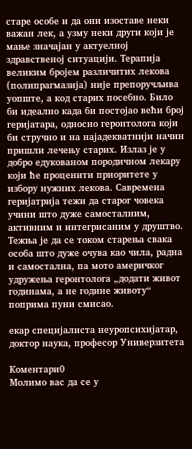старе особе и да они изоставе неки важан лек, а узму неки други који је мање значајан у актуелној здравственој ситуацији. Терапија великим бројем различитих лекова (полипрагмазија) није препоручљива уопште, а код старих посебно. Било би идеално када би постојао већи број геријатара, односно геронтолога који би стручно и на најадекватнији начин пришли лечењу старих. Излаз је у добро едукованом породичном лекару који ће проценити приоритете у избору нужних лекова. Савремена геријатрија тежи да старог човека учини што дуже самосталним, активним и интегрисаним у друштво. Тежња је да се током старења свака особа што дуже очува као чила, радна и самостална, па мото америчког удружења геронтолога „додати живот годинама, а не године животу“ поприма пуни смисао.

екар специјалиста неуропсихијатар, доктор наука, професор Универзитета

Коментари0
Молимо вас да се у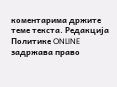коментарима држите теме текста. Редакција Политике ONLINE задржава право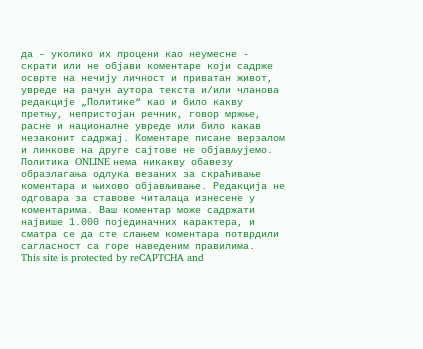да – уколико их процени као неумесне - скрати или не објави коментаре који садрже осврте на нечију личност и приватан живот, увреде на рачун аутора текста и/или чланова редакције „Политике“ као и било какву претњу, непристојан речник, говор мржње, расне и националне увреде или било какав незаконит садржај. Коментаре писане верзалом и линкове на друге сајтове не објављујемо. Политика ONLINE нема никакву обавезу образлагања одлука везаних за скраћивање коментара и њихово објављивање. Редакција не одговара за ставове читалаца изнесене у коментарима. Ваш коментар може садржати највише 1.000 појединачних карактера, и сматра се да сте слањем коментара потврдили сагласност са горе наведеним правилима.
This site is protected by reCAPTCHA and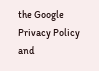the Google Privacy Policy and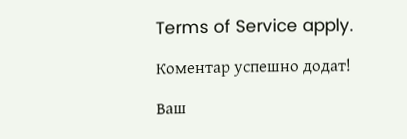Terms of Service apply.

Комeнтар успeшно додат!

Ваш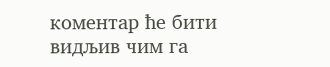комeнтар ћe бити видљив чим га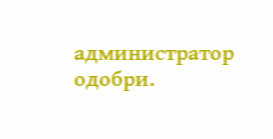администратор одобри.